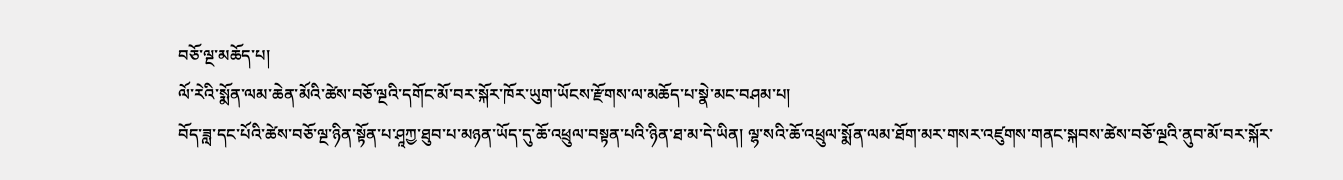བཅོ་ལྔ་མཆོད་པ།
ལོ་རེའི་སྨོན་ལམ་ཆེན་མོའི་ཚེས་བཅོ་ལྔའི་དགོང་མོ་བར་སྐོར་ཁོར་ཡུག་ཡོངས་རྫོགས་ལ་མཆོད་པ་སྣེ་མང་བཤམ་པ།
བོད་ཟླ་དང་པོའི་ཚེས་བཅོ་ལྔ་ཉིན་སྟོན་པ་ཤཱཀྱ་ཐུབ་པ་མཉན་ཡོད་དུ་ཆོ་འཕྲུལ་བསྟན་པའི་ཉིན་ཐ་མ་དེ་ཡིན། ལྷ་སའི་ཆོ་འཕྲུལ་སྨོན་ལམ་ཐོག་མར་གསར་འཛུགས་གནང་སྐབས་ཚེས་བཅོ་ལྔའི་ནུབ་མོ་བར་སྐོར་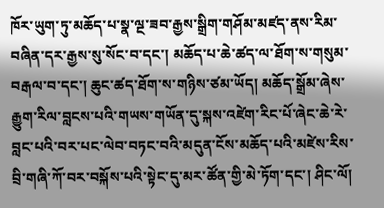ཁོར་ཡུག་ཏུ་མཆོད་པ་སྣ་ལྔ་ཟབ་རྒྱས་སྒྲིག་གཤོམ་མཛད་ནས་རིམ་བཞིན་དར་རྒྱས་སུ་སོང་བ་དང་། མཆོད་པ་ཆེ་ཚད་ལ་ཐོག་ས་གསུམ་བརྒལ་བ་དང་། ཆུང་ཚད་ཐོག་ས་གཉིས་ཙམ་ཡོད། མཆོད་སྒྲོམ་ཞེས་རྒྱུག་རིལ་བླངས་པའི་གཡས་གཡོན་དུ་སྐས་འཛེག་རིང་པོ་ཞེང་ཆེ་རེ་བླང་པའི་བར་པང་ལེབ་བཏང་བའི་མདུན་ངོས་མཆོད་པའི་མཛེས་རིས་བྲི་གཞི་ཀོ་བར་བསྐོས་པའི་སྟེང་དུ་མར་ཚོན་གྱི་མེ་ཏོག་དང་། ཤིང་ལོ།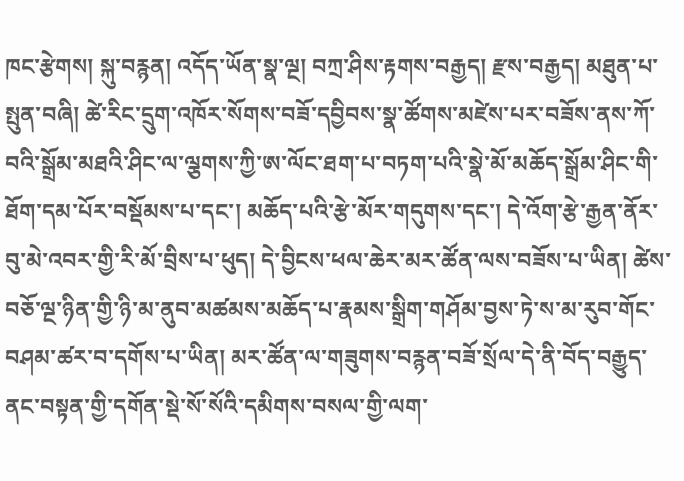ཁང་རྩེགས། སྐུ་བརྙན། འདོད་ཡོན་སྣ་ལྔ། བཀྲ་ཤིས་རྟགས་བརྒྱད། རྫས་བརྒྱད། མཐུན་པ་སྤུན་བཞི། ཚེ་རིང་དྲུག་འཁོར་སོགས་བཟོ་དབྱིབས་སྣ་ཚོགས་མཛེས་པར་བཟོས་ནས་ཀོ་བའི་སྒྲོམ་མཐའི་ཤིང་ལ་ལྕགས་ཀྱི་ཨ་ལོང་ཐག་པ་བཏག་པའི་སྣེ་མོ་མཆོད་སྒྲོམ་ཤིང་གི་ཐོག་དམ་པོར་བསྡོམས་པ་དང་། མཆོད་པའི་རྩེ་མོར་གདུགས་དང་། དེ་འོག་རྩེ་རྒྱན་ནོར་བུ་མེ་འབར་གྱི་རི་མོ་བྲིས་པ་ཕུད། དེ་བྱིངས་ཕལ་ཆེར་མར་ཚོན་ལས་བཟོས་པ་ཡིན། ཚེས་བཅོ་ལྔ་ཉིན་གྱི་ཉི་མ་ནུབ་མཚམས་མཆོད་པ་རྣམས་སྒྲིག་གཤོམ་བྱས་ཏེ་ས་མ་རུབ་གོང་བཤམ་ཚར་བ་དགོས་པ་ཡིན། མར་ཚོན་ལ་གཟུགས་བརྙན་བཟོ་སྲོལ་དེ་ནི་བོད་བརྒྱུད་ནང་བསྟན་གྱི་དགོན་སྡེ་སོ་སོའི་དམིགས་བསལ་གྱི་ལག་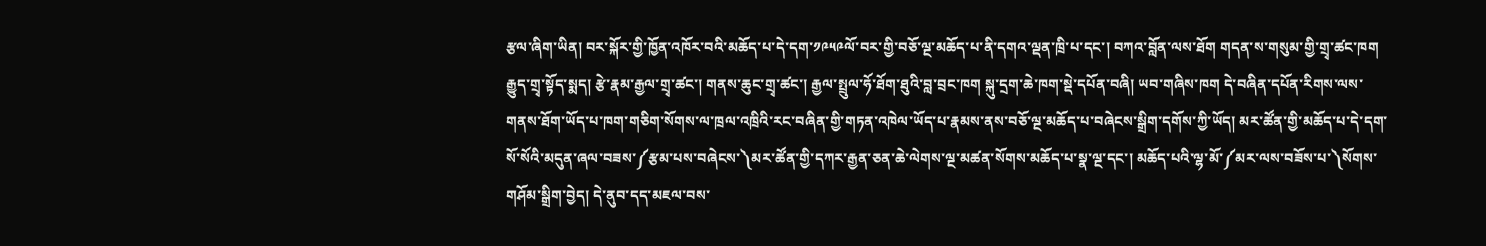རྩལ་ཞིག་ཡིན། བར་སྐོར་གྱི་ཁྱོན་འཁོར་བའི་མཆོད་པ་དེ་དག་༡༩༥༩ལོ་བར་གྱི་བཅོ་ལྔ་མཆོད་པ་ནི་དགའ་ལྡན་ཁྲི་པ་དང་། བཀའ་བློན་ལས་ཐོག གདན་ས་གསུམ་གྱི་གྲྭ་ཚང་ཁག རྒྱུད་གྲྭ་སྟོད་སྨད། རྩེ་རྣམ་རྒྱལ་གྲྭ་ཚང་། གནས་ཆུང་གྲྭ་ཚང་། རྒྱལ་སྤྲུལ་ཧོ་ཐོག་ཐུའི་བླ་བྲང་ཁག སྐུ་དྲག་ཆེ་ཁག་སྡེ་དཔོན་བཞི། ཡབ་གཞིས་ཁག དེ་བཞིན་དཔོན་རིགས་ལས་གནས་ཐོག་ཡོད་པ་ཁག་གཅིག་སོགས་ལ་ཁྲལ་འཁྲིའི་རང་བཞིན་གྱི་གཏན་འཁེལ་ཡོད་པ་རྣམས་ནས་བཅོ་ལྔ་མཆོད་པ་བཞེངས་སྒྲིག་དགོས་ཀྱི་ཡོད། མར་ཚོན་གྱི་མཆོད་པ་དེ་དག་སོ་སོའི་མདུན་ཞལ་བཟས་༼རྩམ་པས་བཞེངས་༽མར་ཚོན་གྱི་དཀར་རྒྱན་ཅན་ཆེ་ལེགས་ལྔ་མཚན་སོགས་མཆོད་པ་སྣ་ལྔ་དང་། མཆོད་པའི་ལྷ་མོ་༼མར་ལས་བཟོས་པ་༽སོགས་གཤོམ་སྒྲིག་བྱེད། དེ་ནུབ་དད་མཇལ་བས་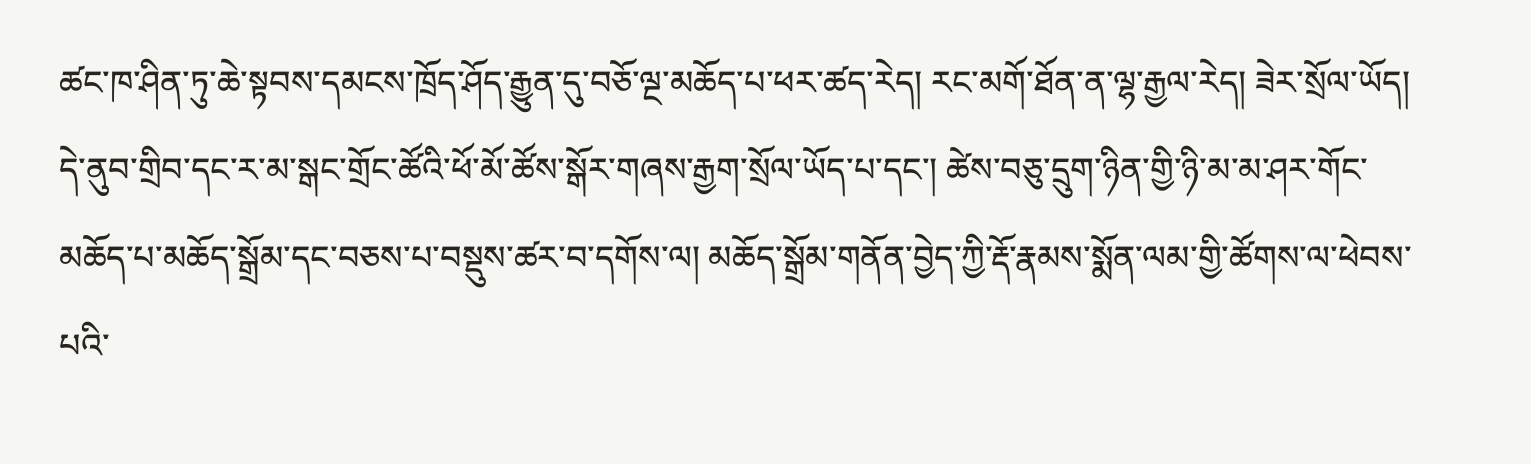ཚང་ཁ་ཤིན་ཏུ་ཆེ་སྟབས་དམངས་ཁྲོད་ཤོད་རྒྱུན་དུ་བཅོ་ལྔ་མཆོད་པ་ཕར་ཚད་རེད། རང་མགོ་ཐོན་ན་ལྷ་རྒྱལ་རེད། ཟེར་སྲོལ་ཡོད། དེ་ནུབ་གྲིབ་དང་ར་མ་སྒང་གྲོང་ཚོའི་ཕོ་མོ་ཚོས་སྒོར་གཞས་རྒྱག་སྲོལ་ཡོད་པ་དང་། ཚེས་བཅུ་དྲུག་ཉིན་གྱི་ཉི་མ་མ་ཤར་གོང་མཆོད་པ་མཆོད་སྒྲོམ་དང་བཅས་པ་བསྡུས་ཚར་བ་དགོས་ལ། མཆོད་སྒྲོམ་གནོན་བྱེད་ཀྱི་རྡོ་རྣམས་སྨོན་ལམ་གྱི་ཚོགས་ལ་ཕེབས་པའི་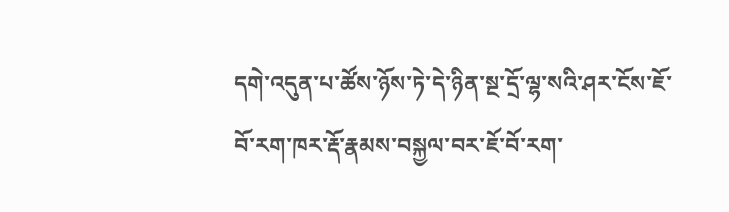དགེ་འདུན་པ་ཚོས་ཉོས་ཏེ་དེ་ཉིན་སྔ་དྲོ་ལྷ་སའི་ཤར་ངོས་ཇོ་བོ་རག་ཁར་རྡོ་རྣམས་བསྐྱལ་བར་ཇོ་བོ་རག་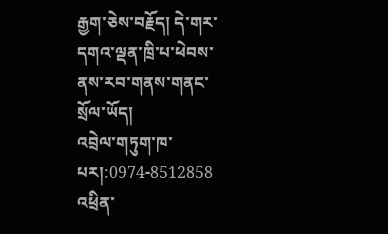རྒྱག་ཅེས་བརྗོད། དེ་གར་དགའ་ལྡན་ཁྲི་པ་ཕེབས་ནས་རབ་གནས་གནང་སྲོལ་ཡོད།
འབྲེལ་གཏུག་ཁ་པར།:0974-8512858
འཕྲིན་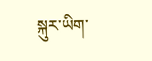སྐུར་ཡིག་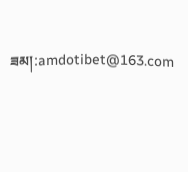ཟམ།:amdotibet@163.com